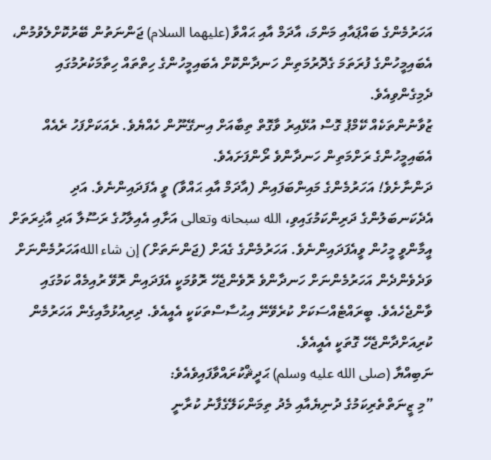އަހަރުމެންގެ ބައްޕައާއި މަންމަ، އާދަމް އާއި ޙައްވާ (عليهما السلام) ޖަންނަތުން ބޭރުކޮށްލެވުމުން، އެބައިމީހުންގެ ފުރަތަމަ ގެދޮރުމަތިން ހަނދާންކޮށް އެބައިމީހުންގެ ހިތްތައް ހިތާމަކުރުމުގައި ދެމިގެންވިއެވެ.
ޒުވާނުންތަކެއް ކޭމްޕު ގޮސް އުޅޭއިރު ވާގޮތް ތިބާއަށް އިނގޭނޫން ހެއްޔެވެ. ރެއަކަށްފަހު ރެއެއް އެބައިމީހުންގެ ރަށްމަތިން ހަނދާންވެ ރޯންފަށައެވެ.
ދަންނާށެވެ! އަހަރުމެންގެ މައިންބަފައިން (އާދަމް އާއި ޙައްވާ) ވީ އެފަދައިންނެވެ. އަދި އެދެކަނބަލުންގެ ދަރިންކަމުގައިވި، الله سبحانه وتعالى އަށާއި އެއިލާހުގެ ރަސޫލާ އަދި އާޚިރަތަށް އީމާންވީ މީހުން ވީއެފަދައިންނެވެ. އަހަރުމެންގެ ގެއަށް (ޖަންނަތަށް) إن شاء اللهއަހަރުމެންނަށް ވަދެވެންދެން އަހަރުމެންނަށް ހަނދާންވެ ރޮވެންޖެހޭ ރޮވުމަކީ އެފަދައިން ރޮވޭ ރުއިމެއް ކަމުގައި ވާންޖެހެއެވެ. ބީރައްޓެއްސަކަށް ކުރެވޭނޭ އިޙުސާސްތަކަކީ އެއީއެވެ. ދިރިއުޅުމާއިގެން އަހަރުމެން ކުރިއަށްދާންޖެހޭ ގޮތަކީ އެއީއެވެ.
ނަބިއްޔާ (صلى الله عليه وسلم) ޙަދީޘްކުރައްވާފައިވެއެވެ:
”މި ޒީނަތްތެރިކަމުގެ ދުނިޔެއާއި މެދު ތިމަންކަލޭގެފާނު ކުރާނީ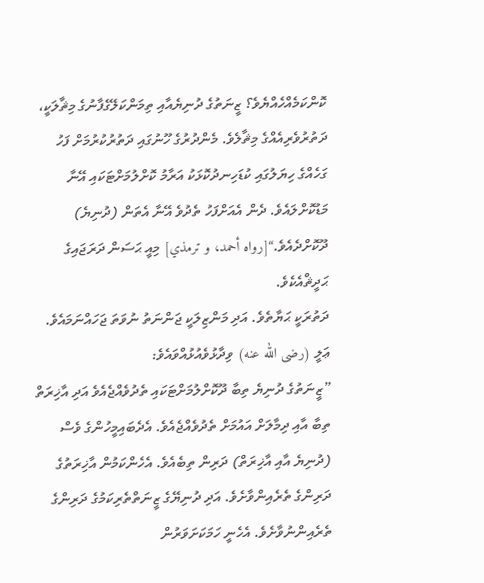ކޮންކަމެއްހެއްޔެވެ؟ ޒީނަތުގެ ދުނިޔެއާއި ތިމަންކަލޭގެފާނުގެ މިޘާލަކީ، ދަތުރުވެރިއެއްގެ މިޘާލެވެ. މެންދުރުގެ ހޫނުގައި ދަތުރުކުރުމަށް ފަހު ގަހެއްގެ ހިޔަލުގައި ކުޑަހިނދުކޮޅަކު އަރާމު ކޮށްލުމަށްޓަކައި އޭނާ މަޑުކޮށްލައެވެ. ދެން އެއަށްފަހު ތެދުވެ އޭނާ އެތަން (ދުނިޔެ) ދޫކޮށްދެއެވެ.“[رواه أحمد، و ترمذي] މިއީ ޙަސަން ދަރަޖައިގެ ޙަދީޘްއެކެވެ.
ދަތުރަކީ ޙަޔާތެވެ. އަދި މަންޒިލަކީ ޖަންނަތު ނުވަތަ ޖަހައްނަމައެވެ.
ޢަލީ (رضى الله عنه) ވިދާޅުވެއުޅުއްވައެވެ:
”ޒީނަތުގެ ދުނިޔެ ތިބާ ދޫކޮށްލުމަށްޓަކައި ތެދުވެއްޖެއެވެ އަދި އާޚިރަތް ތިބާ އާއި ދިމާލަށް އައުމަށް ތެދުވެއްޖެއެވެ. އެދެބައިމީހުންގެ ވެސް (ދުނިޔެ އާއި އާޚިރަތް) ދަރިން ތިބެއެވެ. އެހެންކަމުން އާޚިރަތުގެ ދަރިންގެ ތެރެއިންވާށެވެ. އަދި ދުނިޔޭގެ ޒީނަތްތެރިކަމުގެ ދަރިންގެ ތެރެއިންނުވާށެވެ. އެހެނީ ހަމަކަށަވަރުން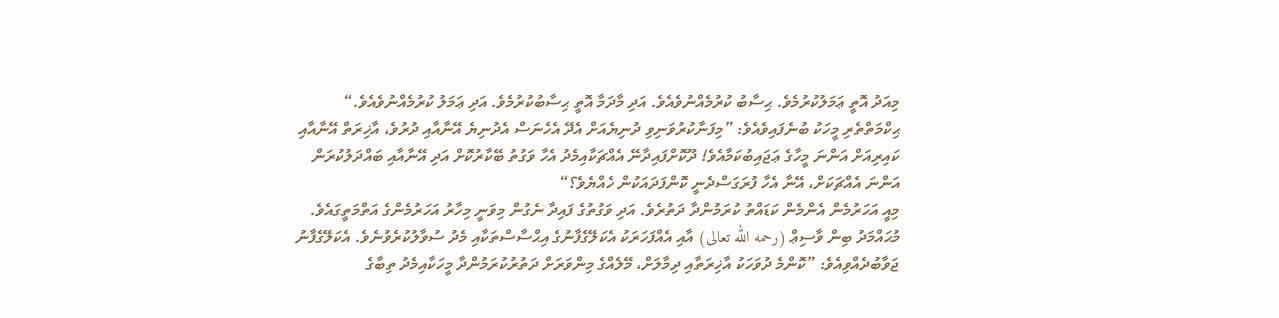މިއަދު އޮތީ ޢަމަލުކުރުމެވެ. ޙިސާބު ކުރުމެއްނުވެއެވެ. އަދި މާދަމާ އޮތީ ޙިސާބުކުރުމެވެ. އަދި ޢަމަލު ކުރުމެއްނުވެއެވެ.“
ޙިކްމަތްތެރި މީހަކު ބުނެފައިވެއެވެ: ”މިފަނާކުރުވަނިވި ދުނިޔެއަށް އެދޭ އެހެނަސް އެދުނިޔެ އޭނާއާއި ދުރުވެ، އާޚިރަތް އޭނާއާއި ކައިރިއަށް އަންނަ މީހާގެ ޢަޖައިބުކަމާއެވެ! ދޫކޮށްފައިދާނޭ އެއްޗަކާއިމެދު އެހާ ވަގުތު ބޭކާރުކޮށް އަދި އޭނާއާއި ބައްދަލުކުރަން އަންނަ އެއްޗަކަށް، އޭނާ އެހާ ފުރަގަސްދެނީ ކޮންފަދައަކުން ހެއްޔެވެ؟“
މިއީ އަހަރުމެން އެންމެން ކަޑައްތު ކުރަމުންދާ ދަތުރެވެ. އަދި ވަގުތުގެ ފައިދާ ނެގުން މިވަނީ މިހާރު އަހަރުމެންގެ އަތްމަތީގައެވެ. މުޙައްމަދު ބިން ވާސިޢް (رحمه الله تعالى) އާއި އެއްފަހަރަކު އެކަލޭގެފާނުގެ އިޙްސާސްތަކާއި މެދު ސުވާލުކުރެވުނެވެ. އެކަލޭގެފާނު ޖަވާބުދެއްވިއެވެ: ”ކޮންމެ ދުވަހަކު އާޚިރަތާއި ދިމާލަށް، މޭލެއްގެ މިންވަރަށް ދަތުރުކުރަމުންދާ މީހަކާއިމެދު ތިބާގެ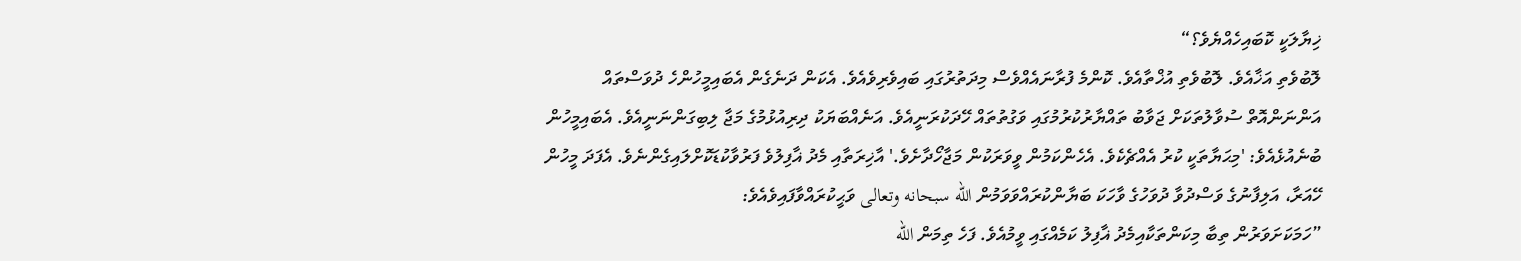ޚިޔާލަކީ ކޮބައިހެއްޔެވެ؟“
ލޮބުވެތި އަޚާއެވެ. ލޮބުވެތި އުޚްތާއެވެ. ކޮންމެ ފުރާނައެއްވެސް މިދަތުރުގައި ބައިވެރިވެއެވެ. އެކަން ދަނެގެން އެބައިމީހުންހެ ދުވަސްތައް އަންނަންއޮތް ސުވާލުތަކަށް ޖަވާބު ތައްޔާރުކުރުމުގައި ވަގުތުތައް ހޭދަކުރަނީއެވެ. އަނެއްބަޔަކު ދިރިއުޅުމުގެ މަޖާ ލިބިގަންނަނީއެވެ. އެބައިމީހުން ބުނެއުޅެއެވެ: 'މިޙަޔާތަކީ ކުރު އެއްޗެކެވެ. އެހެންކަމުން ވީވަރަކުން މަޖާހޯދާށެވެ.' އާޚިރަތާއި މެދު ޣާފިލުވެ ފަރުވާކުޑަކޮށްލައިގެންނެވެ. އެފަދަ މީހުން ހޭއަރާ، އަލިފާނުގެ ވަސްދުވާ ދުވަހުގެ ވާހަކަ ބަޔާންކުރައްވަވަމުން الله سبحانه وتعالى ވަޙީކުރައްވާފައިވެއެވެ:
”ހަމަކަށަވަރުން ތިބާ މިކަންތަކާއިމެދު ޣާފިލު ކަމެއްގައި ވީމުއެވެ. ފަހެ ތިމަން الله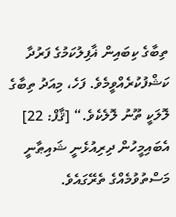ތިބާގެ ކިބައިން ޣާފިލުކަމުގެ ފަރުދާ ކަޝްފުކުރެއްވީމެވެ. ފަހެ، މިއަދު ތިބާގެ ލޮލަކީ ތޫނު ލޮލެކެވެ.“ [ޤާފް: 22]
އެބައިމީހުން ދިރިއުޅެނީ ޝައިޠާނީ މަސްތުވުމެއްގެ ތެރޭގައެވެ.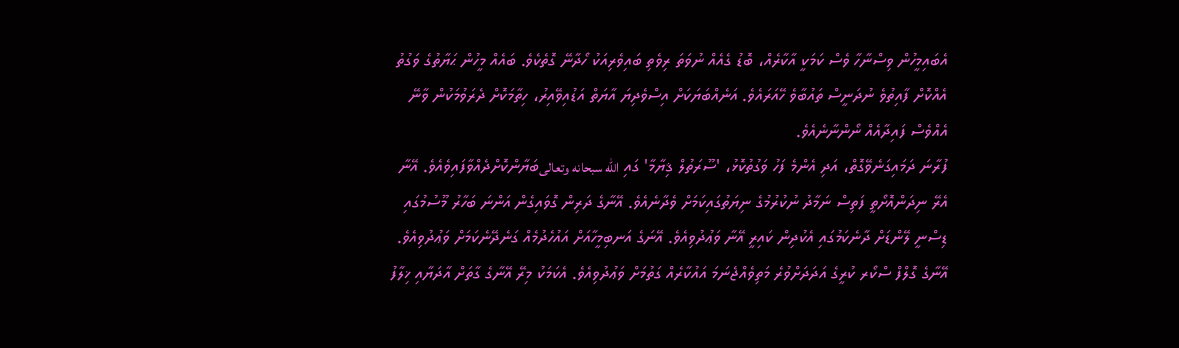އެބައިމީހުން ވިސްނާހާ ވެސް ކަމަކީ އާކާރެއް، ބޮޑު ގެއެއް ނުވަތަ ރިވެތި ބައިވެރިއަކު ހޯދާނޭ ގޮތެކެވެ. ބައެއް މީހުން ޙަޔާތުގެ ވަގުތު އެއްކޮށް ފާއިތުވެ ނުދަނީސް ތައުބާވެ ހޭއަރައެވެ. އަނެއްބަޔަކަށް އިސްވެދިޔަ އާޔަތް އަޑުއިވޭއިރު، ހިތާމަކޮށް ދެރަވުމަކުން ވާނޭ އެއްވެސް ފައިދާއެއް ނޯންނާނެއެވެ.
ފުރާނަ ދަމައިގަނެވޭގޮތް، އަދި އެންމެ ފަހު ވަގުތުކޮޅު، 'ސޫރަތުލް ޤިޔާމާ' ގައި الله سبحانه وتعالىބަޔާންކޮށްދެއްވާފައިވެއެވެ. އޭނާ އެރޭ ނިދަންއޮށޯތީ ފަތިސް ނަމާދު ނުކުރުމުގެ ނިޔަތުގައިކަމަށް ވެދާނެއެވެ. އޭނާގެ ދަރިން ގޮވައިގެން އަންނަ ބަހާރު މޫސުމުގައި ޑިސްނީ ލޭންޑަށް ދާނެކަމުގައި އެކުދިން ކައިރީ އޭނާ ވަޢުދުވިއެވެ. އޭނަގެ އަނބިމީހާއަށް އައުހެދުމެއް ގަނެދޭނެކަމަށް ވަޢުދުވިއެވެ. އޭނާގެ ގޮލްފް ސްކޯރ ކުރީގެ އަދަދަށްވުރެ މަތިވެއްޖެނަމަ އައުކާރެއް ގަތުމަށް ވަޢުދުވިއެވެ. އެކަމަކު މިރޭ އޭނާގެ ގާތަށް އާދަޔާއި ޚިލާފު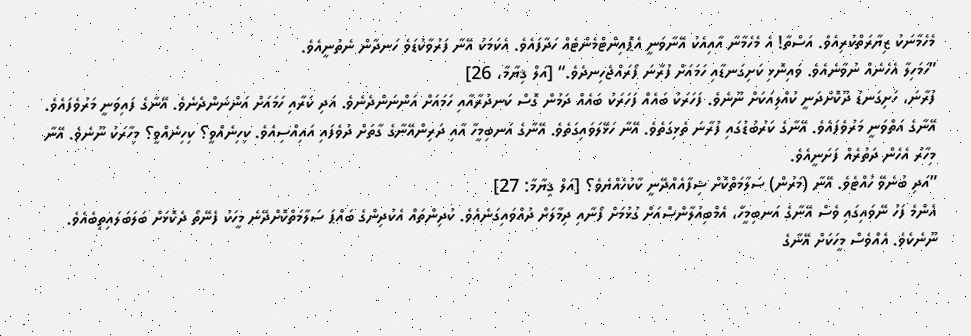މެހެމާނަކު ޒިޔާރަތްކުރިއެވެ. އަސްތާ! އެ މެހެމާނާ އާއިއެކު އޭނާވަނީ އެޕޮއިންޓްމެންޓެއް ހަދާފައެވެ. އެކަމަކު އޭނާ ފަރުވާކުޑަވެ ހަނދާން ނެތުނީއެވެ.
”ހަމަހިލާ އެހެނެއް ނުވާނެއެވެ. ވައިނޮޅި ކަށިގަނޑާއި ހަމައަށް ފުރާނަ ފޯރައްޖެހިނދެވެ.“ [އަލް ޤިޔާމާ، 26]
ފުރާނަ، ހަށިގަނޑު ދޫކޮށްދަނީ ކުއްލިއަކަށް ނޫނެވެ. ފަހަރަކު ބައެއް ފަހަރަކު ބައެއް ދަމުން ގޮސް ކަނދުރާއާއި ހަމައަށް އަންނަންދެނެވެ. އަދި ކަރާއި ހަމައަށް އަންނަންދެނެވެ. އޭނާގެ ފައިވަނީ މަރުވެފައެވެ. އޭނާގެ އަތްވަނީ މަރުވެފައެވެ. އޭނާގެ ކަރުބުޑުގައި ފުރާނަ ތެޅިގަތެވެ. އޭނާ ހަޅޭލަވައިގަތެވެ. އޭނާގެ އަނބިމީހާ އާއި ދަރިންއޭނާގެ ގާތަށް ދުވެފައި އައިއްސިއެވެ. ކިހިނެއްވީ؟ ކިހިނެއްވީ؟ މިހާރަކު ނޫނެވެ. އޭނާ މިހާރު އެހެން ދަތުރެއް ފަށަނީއެވެ.
”އަދި ބުނެވޭ ހުއްޓެވެ. އޭނާ (މަރުން) ސަލާމަތްކޮށް ޝިފާއެއްދޭނީ ކާކުހެއްޔެވެ؟ [އަލް ޤިޔާމާ: 27]
އެންމެ ފަހު ނޭވައިގައި ވެސް އޭނާގެ އަނބިމީހާ، އެމްބިއުލާންސްއަށް ގުޅުމަށް ފޯނާއި ދިމާލަށް ދުއްވައިގަނެއެވެ. ކުދިންތައް އެކުދިންގެ ބައްޕަ ސަލާމަތްކޮށްދޭނެ މީހަކު ފެނޭތޯ ދެކޮޅަށް ބަލަބަލައިތިބެއެވެ. ނޫނެކެވެ. އެއްވެސް މީހަކަށް އޭނާގެ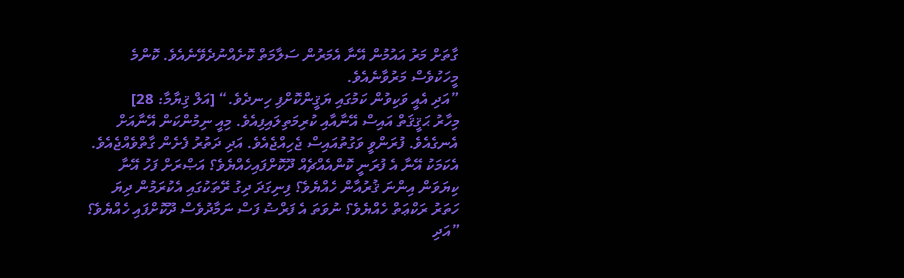ގާތަށް މަރު އައުމުން އޭނާ އެމަރުން ސަލާމަތް ކޮށެއްނުދެވޭނެއެވެ. ކޮންމެ މީހަކުވެސް މަރުވާނެއެވެ.
”އަދި އެއީ ވަކިވުން ކަމުގައި ޔަޤީންކޮށްފި ހިނދެވެ.“ [އަލް ޤިޔާމާ: 28]
މިހާރު ޙަޤީޤަތް އައިސް އޭނާއާއި ކުރިމަތިލައިފިއެވެ. މިއީ ނިމުންކަން އޭނާއަށް އެނގެއެވެ. ފުރަންވީ ވަގުތުއައިސް ޖެހިއްޖެއެވެ. އަދި ދަތުރު ފެށެން ގާތްވެއްޖެއެވެ. އެކަމަކު އޭނާ އެ ފުރަނީ ކޮންއެއްޗެއް ދޫކޮށްފައިހެއްޔެވެ؟ އަޞްރަށް ފަހު އޭނާ ކިޔަވަން އިންނަ ޤުރުއާން ހެއްޔެވެ؟ ފިނިގަދަ ދިގު ރޭތަކުގައި އެކުރަމުން ދިޔަ ހަތަރު ރަކްޢަތް ހެއްޔެވެ؟ ނުވަތަ އެ ފަރްޟު ފަސް ނަމާދުވެސް ދޫކޮށްފައި ހެއްޔެވެ؟
”އަދި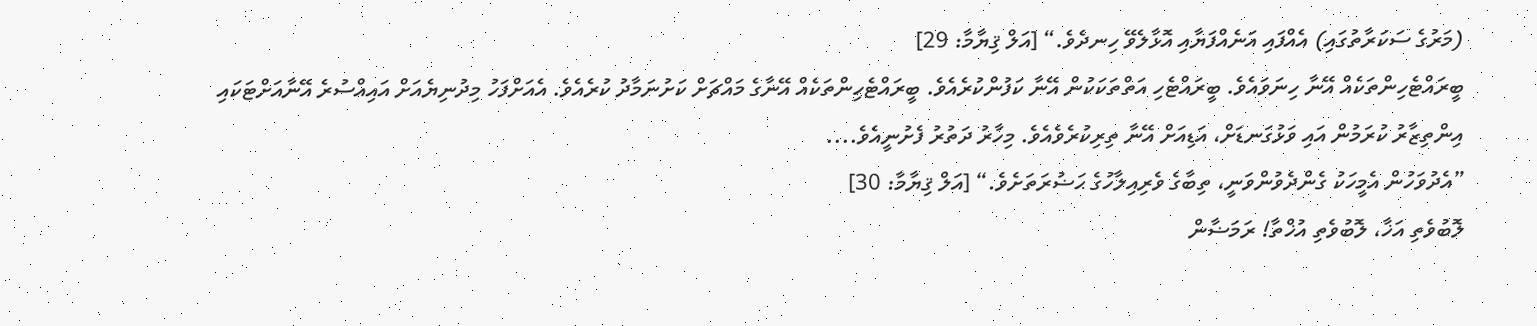(މަރުގެ ސަކަރާތުގައި) އެއްފައި އަނެއްފަޔާއި އޮޅާލެވޭ ހިނދެވެ.“ [އަލް ޤިޔާމާ: 29]
ބީރައްޓެހިންތަކެއް އޭނާ ހިނަވައެވެ. ބީރައްޓެހި އަތްތަކަކުން އޭނާ ކަފުންކުރެއެވެ. ބީރައްޓެހިންތަކެއް އޭނާގެ މައްޗަށް ކަށުނަމާދު ކުރެއެވެ. އެއަށްފަހު މިދުނިޔެއަށް އައިއްސުރެ އޭނާއަށްޓަކައި އިންތިޒާރު ކުރަމުން އައި ވަޅުގަނޑަށް، އަޑިއަށް އޭނާ ތިރިކުރެވެއެވެ. މިހާރު ދަތުރު ފެށުނީއެވެ....
”އެދުވަހުން އެމީހަކު ގެންދެވުންވަނީ، ތިބާގެ ވެރިއިލާހުގެ ޙަޟުރަތަށެވެ.“ [އަލް ޤިޔާމާ: 30]
ލޮބުވެތި އަޚާ، ލޮބުވެތި އުޚްތާ! ރަމަޟާން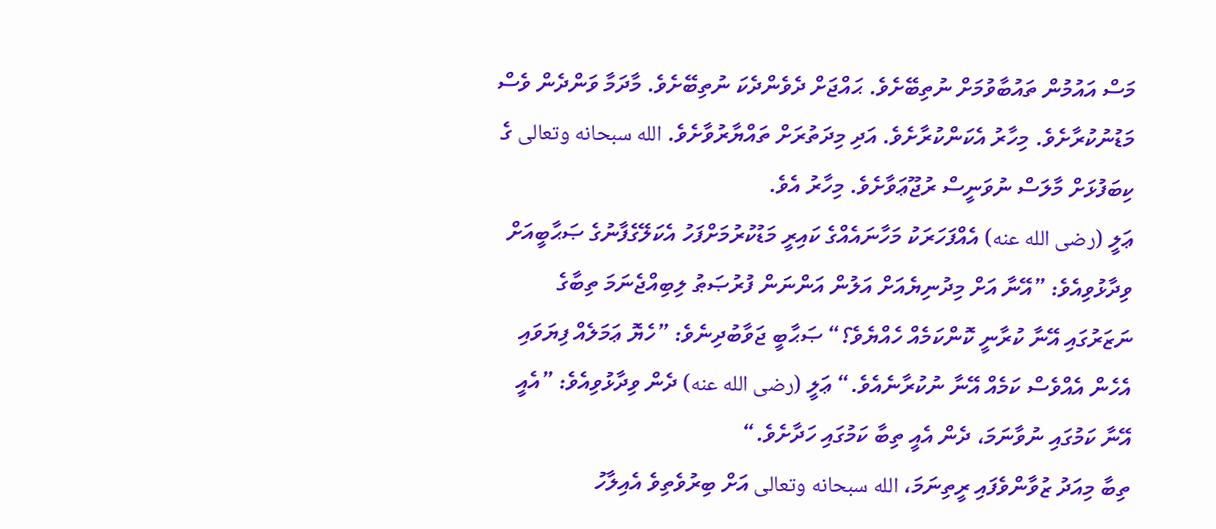މަސް އައުމުން ތައުބާވުމަށް ނުތިބޭށެވެ. ޙައްޖަށް ދެވެންދެކަ ނުތިބޭށެވެ. މާދަމާ ވަންދެން ވެސް މަޑުނުކުރާށެވެ. މިހާރު އެކަންކުރާށެވެ. އަދި މިދަތުރަށް ތައްޔާރުވާށެވެ. الله سبحانه وتعالى ގެ ކިބަފުޅަށް މާލަސް ނުވަނީސް ރުޖޫޢަވާށެވެ. މިހާރު އެވެ.
ޢަލީ (رضى الله عنه) އެއްފަހަރަކު މަހާނައެއްގެ ކައިރީ މަޑުކުރުމަށްފަހު އެކަލޭގެފާނުގެ ޞަޙާބީއަށް ވިދާޅުވިއެވެ: ”އޭނާ އަށް މިދުނިޔެއަށް އަލުން އަންނަން ފުރުޞަޠު ލިބިއްޖެނަމަ ތިބާގެ ނަޒަރުގައި އޭނާ ކުރާނީ ކޮންކަމެއް ހެއްޔެވެ؟“ ޞަޙާބީ ޖަވާބުދިނެވެ: ”ހެޔޮ ޢަމަލެއް ފިޔަވައި އެހެން އެއްވެސް ކަމެއް އޭނާ ނުކުރާނެއެވެ.“ ޢަލީ (رضى الله عنه) ދެން ވިދާޅުވިއެވެ: ”އެއީ އޭނާ ކަމުގައި ނުވާނަމަ، ދެން އެއީ ތިބާ ކަމުގައި ހަދާށެވެ.“
ތިބާ މިއަދު ޒުވާންވެފައި ރީތިނަމަ، الله سبحانه وتعالى އަށް ބިރުވެތިވެ އެއިލާހު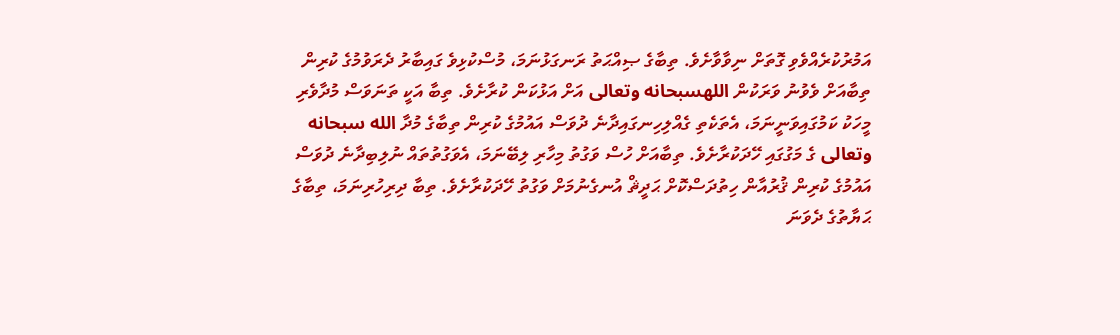އަމުރުކުރެއްވެވި ގޮތަށް ނިވާވާށެވެ. ތިބާގެ ޞިއްޙަތު ރަނގަޅުނަމަ، މުސްކުޅިވެ ގައިބާރު ދެރަވުމުގެ ކުރިން ތިބާއަށް ވެވުނު ވަރަކުން اللهسبحانه وتعالى އަށް އަޅުކަން ކުރާށެވެ. ތިބާ އަކީ ތަނަވަސް މުދާވެރި މީހަކު ކަމުގައިވަނީނަމަ، އެތަކެތި ގެއްލިހިނގައިދާނެ ދުވަސް އައުމުގެ ކުރިން ތިބާގެ މުދާ الله سبحانه وتعالى ގެ މަގުގައި ހޭދަކުރާށެވެ. ތިބާއަށް ހުސް ވަގުތު މިހާރި ލިބޭނަމަ، އެވަގުތުތައް ނުލިބިދާނެ ދުވަސް އައުމުގެ ކުރިން ޤުރުއާން ހިތުދަސްކޮށް ޙަދީޘް އުނގެނުމަށް ވަގުތު ހޭދަކުރާށެވެ. ތިބާ ދިރިހުރިނަމަ، ތިބާގެ ޙަޔާތުގެ ދެވަނަ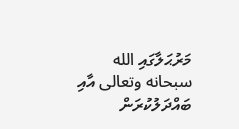މަރުޙަލާގައި الله سبحانه وتعالى އާއި ބައްދަލުކުރަން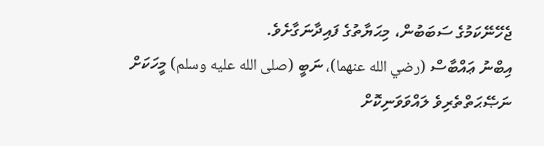ޖެހޭނޭކަމުގެ ސަބަބުން، މިޙަޔާތުގެ ފައިދާނަގާށެވެ.
އިބްނު ޢައްބާސް (رضي الله عنهما)، ނަބީ (صلى الله عليه وسلم) މީހަކަށް ނަޞޭޙަތްތެރިވެ ލައްވަވަނިކޮށް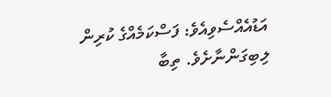އަޑުއެއްސެވިއެވެ: ފަސްކަމެއްގެ ކުރިން ލިބިގަންނާށެވެ. ތިބާ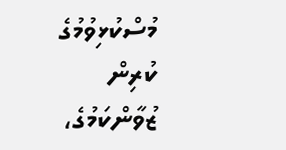މުސްކުޅިވުމުގެ ކުރިން ޒުވާންކަމުގެ،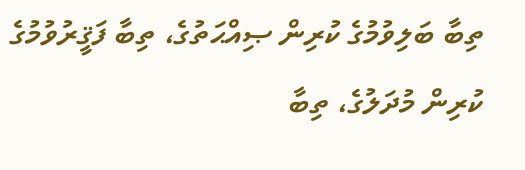ތިބާ ބަލިވުމުގެ ކުރިން ޞިއްޙަތުގެ، ތިބާ ފަޤީރުވުމުގެ ކުރިން މުދަލުގެ، ތިބާ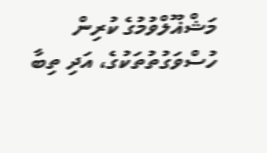މަޝްޣޫލްވުމުގެ ކުރިން ހުސްވަގުތުތަކުގެ، އަދި ތިބާ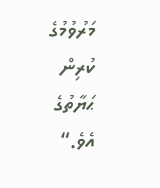މަރުވުމުގެ ކުރިން ޙަޔާތުގެ އެވެ.“